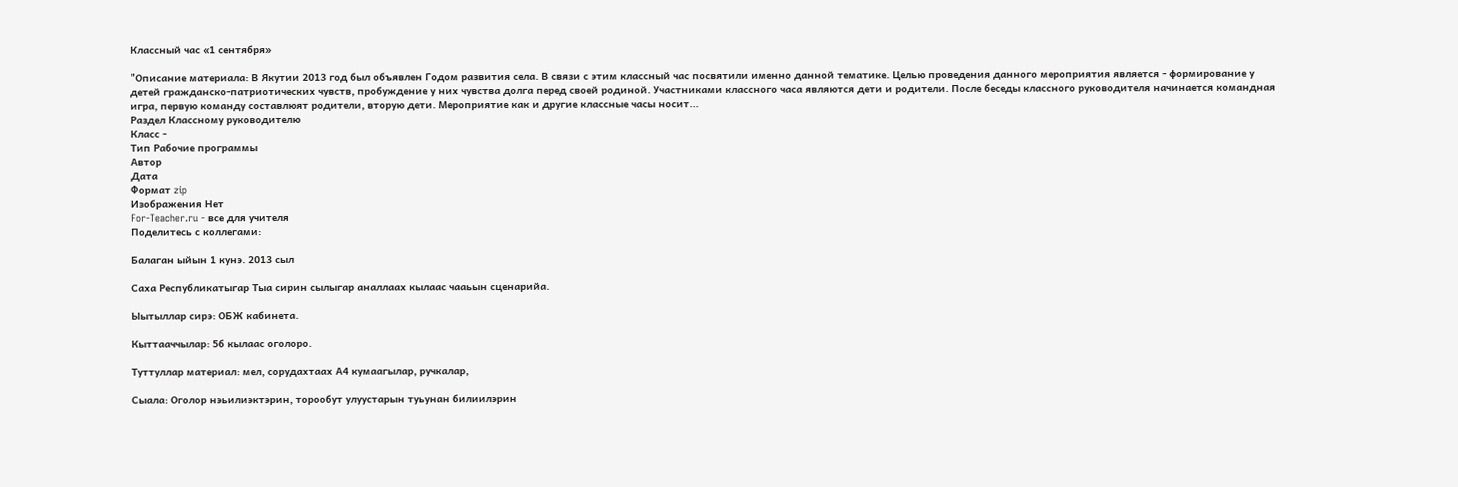Классный час «1 сентября»

"Описание материала: В Якутии 2013 год был объявлен Годом развития села. В связи с этим классный час посвятили именно данной тематике. Целью проведения данного мероприятия является - формирование у детей гражданско-патриотических чувств, пробуждение у них чувства долга перед своей родиной. Участниками классного часа являются дети и родители. После беседы классного руководителя начинается командная игра, первую команду составлюят родители, вторую дети. Мероприятие как и другие классные часы носит...
Раздел Классному руководителю
Класс -
Тип Рабочие программы
Автор
Дата
Формат zip
Изображения Нет
For-Teacher.ru - все для учителя
Поделитесь с коллегами:

Балаган ыйын 1 кунэ. 2013 сыл

Саха Республикатыгар Тыа сирин сылыгар аналлаах кылаас чааьын сценарийа.

Ыытыллар сирэ: ОБЖ кабинета.

Кыттааччылар: 5б кылаас оголоро.

Туттуллар материал: мел, сорудахтаах А4 кумаагылар, ручкалар,

Сыала: Оголор нэьилиэктэрин, торообут улуустарын туьунан билиилэрин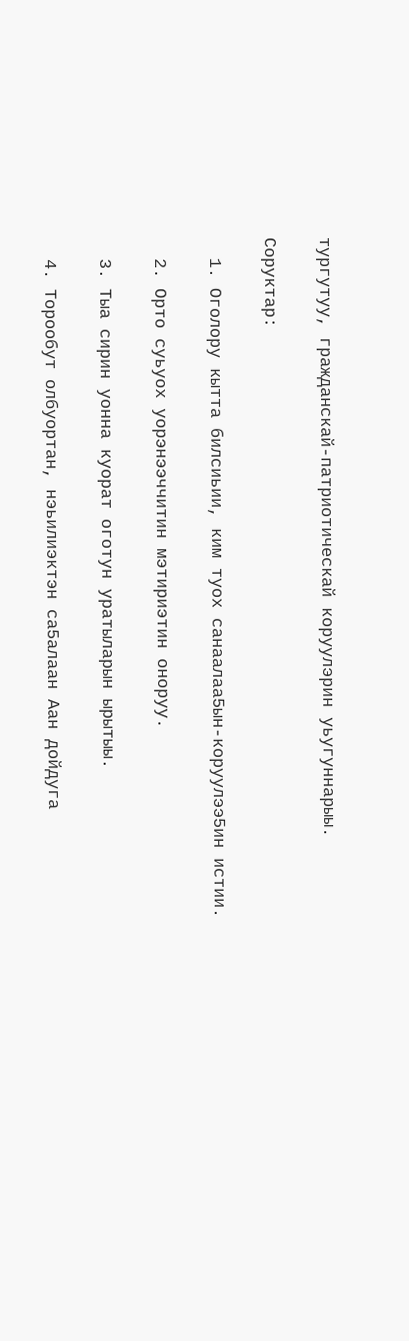тургутуу, гражданскай-патриотическай коруулэрин уьугуннарыы.

Соруктар:

  1. Оголору кытта билсиьии, ким туох санаалаа5ын-коруулээ5ин истии.

  2. Орто суьуох уорэнээччитин мэтириэтин оноруу.

  3. Тыа сирин уонна куорат оготун уратыларын ырытыы.

  4. Торообут олбуортан, нэьилиэктэн са5алаан Аан дойдуга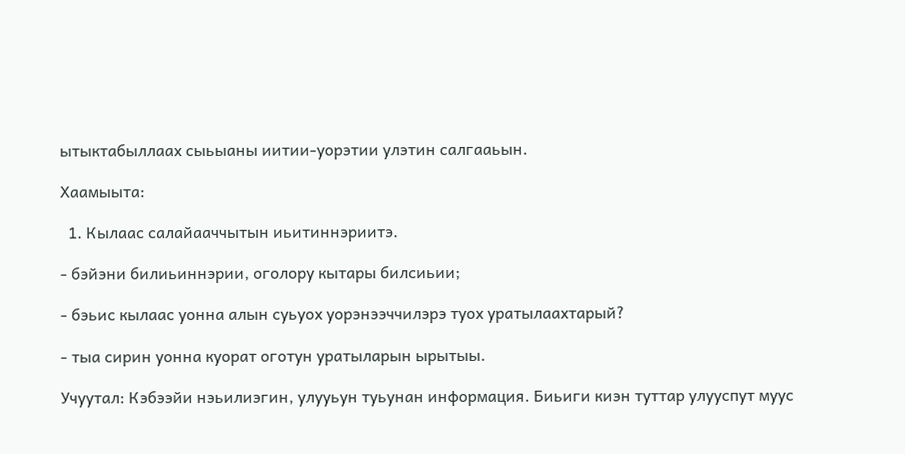ытыктабыллаах сыьыаны иитии-уорэтии улэтин салгааьын.

Хаамыыта:

  1. Кылаас салайааччытын иьитиннэриитэ.

- бэйэни билиьиннэрии, оголору кытары билсиьии;

- бэьис кылаас уонна алын суьуох уорэнээччилэрэ туох уратылаахтарый?

- тыа сирин уонна куорат оготун уратыларын ырытыы.

Учуутал: Кэбээйи нэьилиэгин, улууьун туьунан информация. Биьиги киэн туттар улууспут муус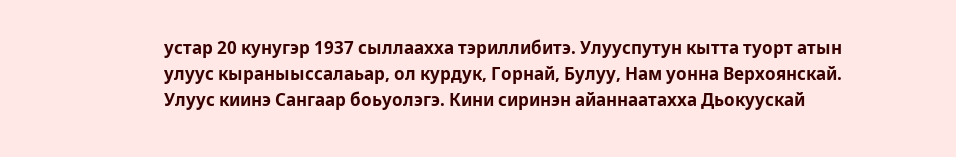устар 20 кунугэр 1937 сыллаахха тэриллибитэ. Улууспутун кытта туорт атын улуус кыраныыссалаьар, ол курдук, Горнай, Булуу, Нам уонна Верхоянскай. Улуус киинэ Сангаар боьуолэгэ. Кини сиринэн айаннаатахха Дьокуускай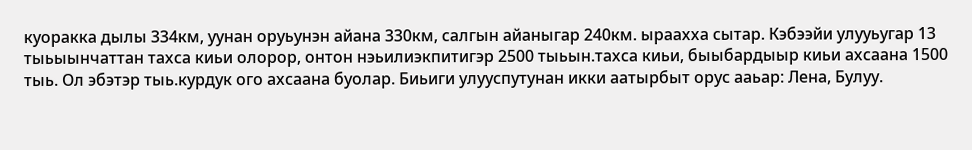куоракка дылы 334км, уунан оруьунэн айана 330км, салгын айаныгар 240км. ыраахха сытар. Кэбээйи улууьугар 13 тыьыынчаттан тахса киьи олорор, онтон нэьилиэкпитигэр 2500 тыьын.тахса киьи, быыбардыыр киьи ахсаана 1500 тыь. Ол эбэтэр тыь.курдук ого ахсаана буолар. Биьиги улууспутунан икки аатырбыт орус ааьар: Лена, Булуу.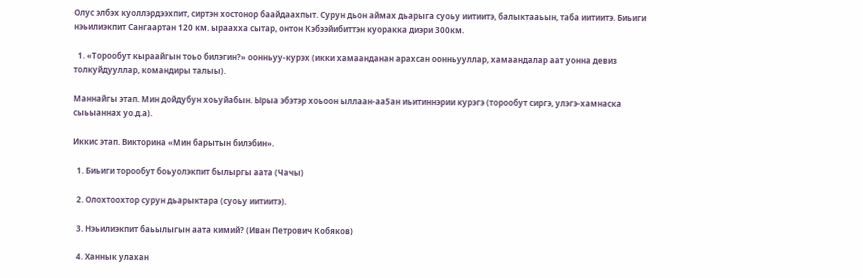Олус элбэх куоллэрдээхпит, сиртэн хостонор баайдаахпыт. Сурун дьон аймах дьарыга суоьу иитиитэ, балыктааьын, таба иитиитэ. Биьиги нэьилиэкпит Сангаартан 120 км. ыраахха сытар, онтон Кэбээйибиттэн куоракка диэри 300км.

  1. «Торообут кыраайгын тоьо билэгин?» оонньуу-курэх (икки хамаанданан арахсан оонньууллар, хамаандалар аат уонна девиз толкуйдууллар, командиры талыы).

Маннайгы этап. Мин дойдубун хоьуйабын. Ырыа эбэтэр хоьоон ыллаан-аа5ан иьитиннэрии курэгэ (торообут сиргэ, улэгэ-хамнаска сыьыаннах уо.д.а).

Иккис этап. Викторина «Мин барытын билэбин».

  1. Биьиги торообут боьуолэкпит былыргы аата (Чачы)

  2. Олохтоохтор сурун дьарыктара (суоьу иитиитэ).

  3. Нэьилиэкпит баьылыгын аата кимий? (Иван Петрович Кобяков)

  4. Ханнык улахан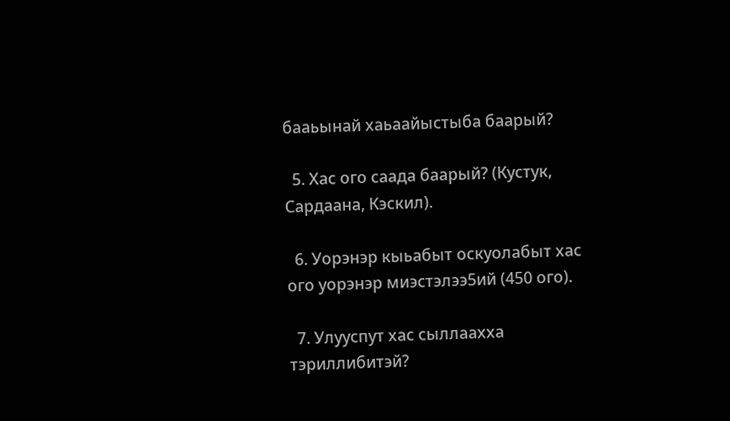бааьынай хаьаайыстыба баарый?

  5. Хас ого саада баарый? (Кустук, Сардаана, Кэскил).

  6. Уорэнэр кыьабыт оскуолабыт хас ого уорэнэр миэстэлээ5ий (450 ого).

  7. Улууспут хас сыллаахха тэриллибитэй?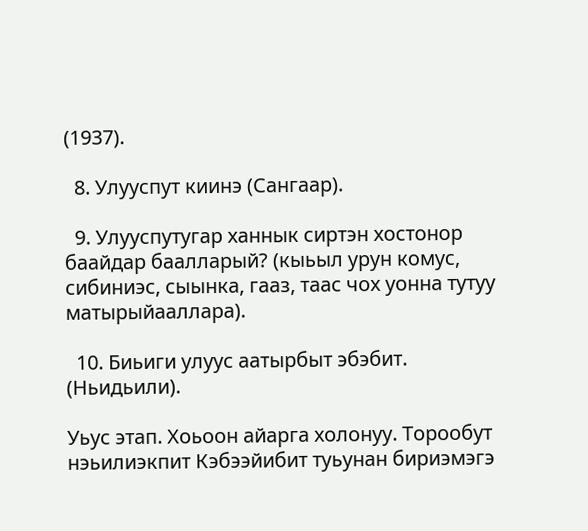(1937).

  8. Улууспут киинэ (Сангаар).

  9. Улууспутугар ханнык сиртэн хостонор баайдар баалларый? (кыьыл урун комус, сибиниэс, сыынка, гааз, таас чох уонна тутуу матырыйааллара).

  10. Биьиги улуус аатырбыт эбэбит. (Ньидьили).

Уьус этап. Хоьоон айарга холонуу. Торообут нэьилиэкпит Кэбээйибит туьунан бириэмэгэ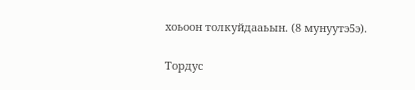хоьоон толкуйдааьын. (8 мунуутэ5э).

Тордус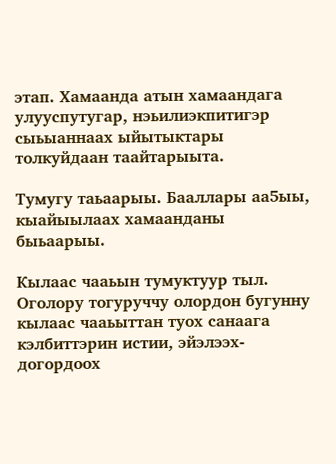этап. Хамаанда атын хамаандага улууспутугар, нэьилиэкпитигэр сыьыаннаах ыйытыктары толкуйдаан таайтарыыта.

Тумугу таьаарыы. Бааллары аа5ыы, кыайыылаах хамаанданы быьаарыы.

Кылаас чааьын тумуктуур тыл. Оголору тогуруччу олордон бугунну кылаас чааьыттан туох санаага кэлбиттэрин истии, эйэлээх-догордоох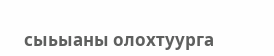сыьыаны олохтуурга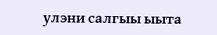улэни салгыы ыыта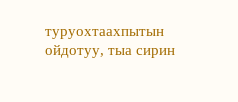туруохтаахпытын ойдотуу, тыа сирин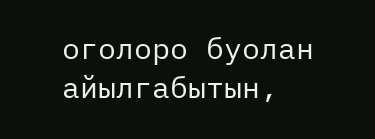оголоро буолан айылгабытын,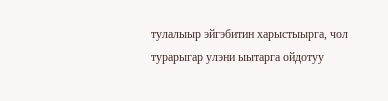тулалыыр эйгэбитин харыстыырга, чол турарыгар улэни ыытарга ойдотуу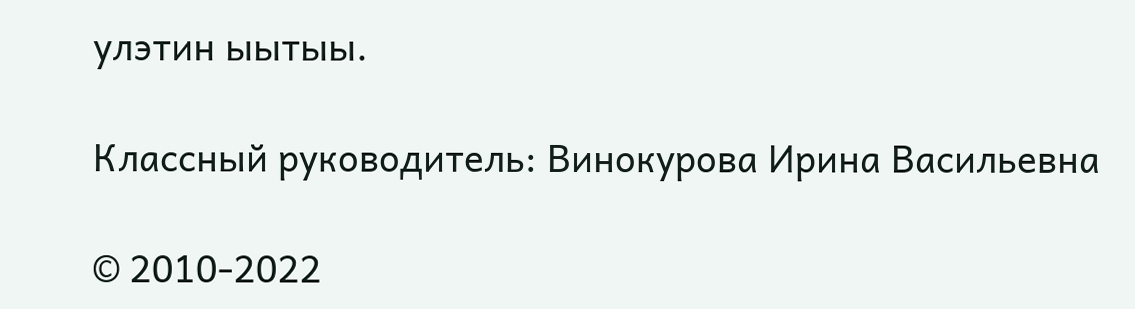улэтин ыытыы.

Классный руководитель: Винокурова Ирина Васильевна

© 2010-2022